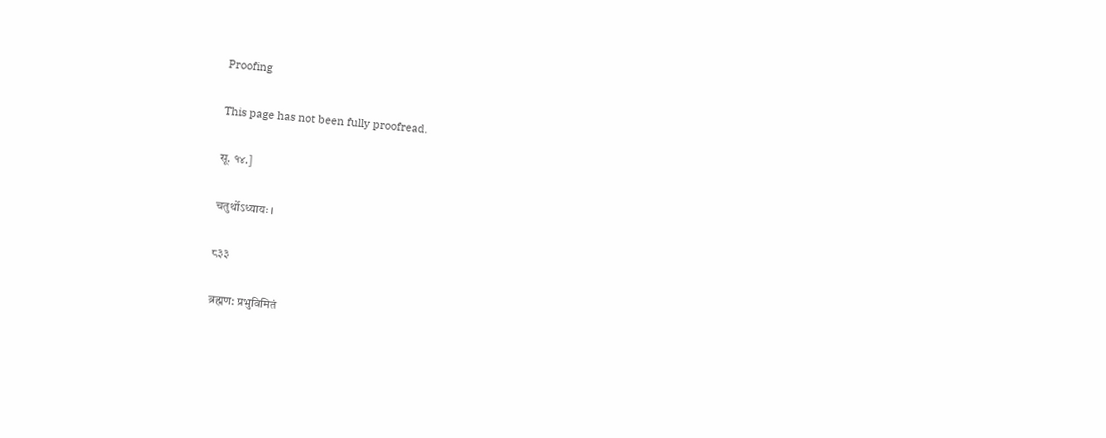Proofing

This page has not been fully proofread.

सू. १४.]

चतुर्थोऽध्यायः ।

८३३

ब्रह्मण: प्रभुविमितं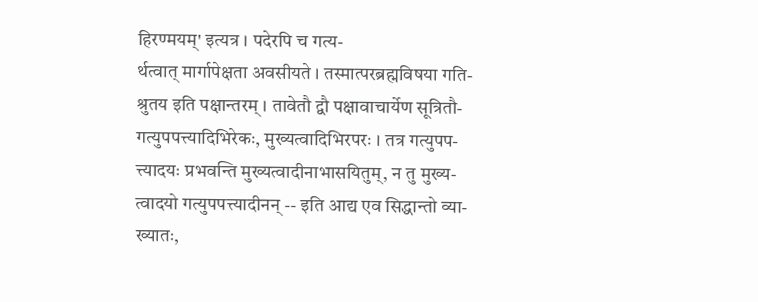हिरण्मयम्' इत्यत्र । पदेरपि च गत्य-
र्थत्वात् मार्गापेक्षता अवसीयते । तस्मात्परब्रह्मविषया गति-
श्रुतय इति पक्षान्तरम् । तावेतौ द्वौ पक्षावाचार्येण सूत्रितौ-
गत्युपपत्त्यादिभिरेकः, मुख्यत्वादिभिरपरः । तत्र गत्युपप-
त्त्यादयः प्रभवन्ति मुख्यत्वादीनाभासयितुम्, न तु मुख्य-
त्वादयो गत्युपपत्त्यादीनन् -- इति आद्य एव सिद्धान्तो व्या-
ख्यातः,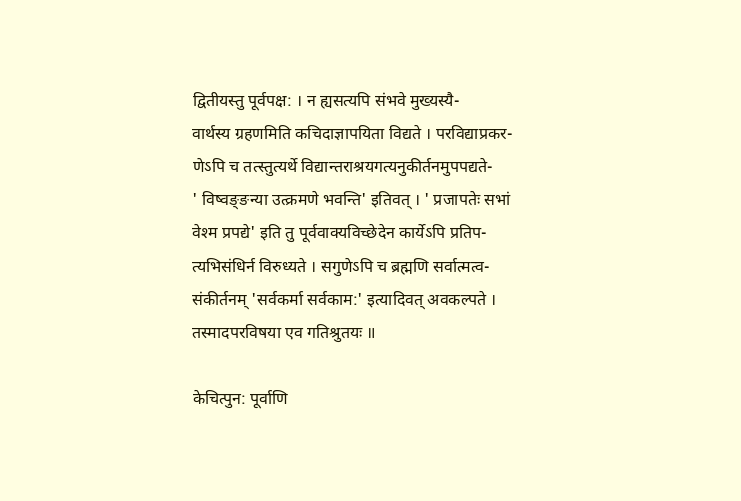द्वितीयस्तु पूर्वपक्ष: । न ह्यसत्यपि संभवे मुख्यस्यै-
वार्थस्य ग्रहणमिति कचिदाज्ञापयिता विद्यते । परविद्याप्रकर-
णेऽपि च तत्स्तुत्यर्थे विद्यान्तराश्रयगत्यनुकीर्तनमुपपद्यते-
' विष्वङ्ङन्या उत्क्रमणे भवन्ति' इतिवत् । ' प्रजापतेः सभां
वेश्म प्रपद्ये' इति तु पूर्ववाक्यविच्छेदेन कार्येऽपि प्रतिप-
त्यभिसंधिर्न विरुध्यते । सगुणेऽपि च ब्रह्मणि सर्वात्मत्व-
संकीर्तनम् 'सर्वकर्मा सर्वकाम:' इत्यादिवत् अवकल्पते ।
तस्मादपरविषया एव गतिश्रुतयः ॥

केचित्पुन: पूर्वाणि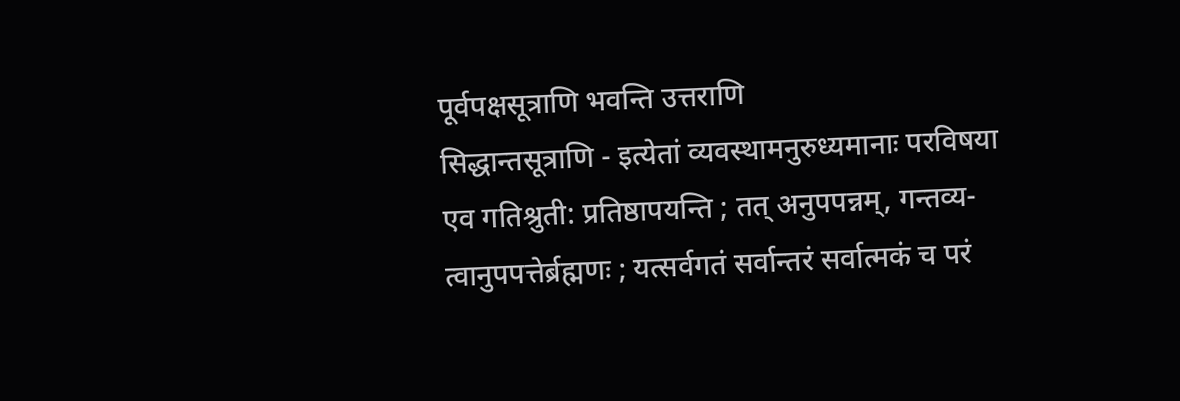पूर्वपक्षसूत्राणि भवन्ति उत्तराणि
सिद्धान्तसूत्राणि - इत्येतां व्यवस्थामनुरुध्यमानाः परविषया
एव गतिश्रुती: प्रतिष्ठापयन्ति ; तत् अनुपपन्नम्, गन्तव्य-
त्वानुपपत्तेर्ब्रह्मणः ; यत्सर्वगतं सर्वान्तरं सर्वात्मकं च परं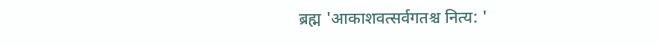ब्रह्म 'आकाशवत्सर्वगतश्च नित्य: '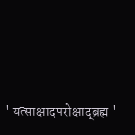' यत्साक्षादपरोक्षाद्ब्रह्म '